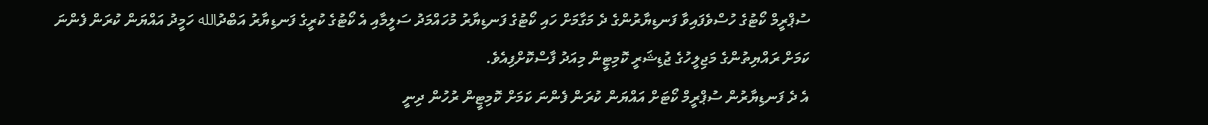ސުޕްރީމް ކޯޓުގެ ހުސްވެފައިވާ ފަނޑިޔާރުންގެ ދެ މަގާމަށް ހައި ކޯޓުގެ ފަނޑިޔާރު މުހައްމަދު ސަލީމާއި އެ ކޯޓުގެ ކުރީގެ ފަނޑިޔާރު އަބްދުالله ހަމީދު އައްޔަން ކުރަން ފެންނަ ކަމަށް ރައްޔިތުންގެ މަޖިލީހުގެ ޖުޑިޝަރީ ކޮމިޓީން މިއަދު ފާސްކޮށްފިއެވެ.
އެ ދެ ފަނޑިޔާރުން ސުޕްރީމް ކޯޓަށް އައްޔަން ކުރަން ފެންނަ ކަމަށް ކޮމިޓީން ރުހުން ދިނީ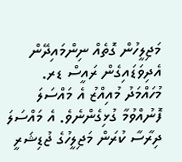މަޖިލީހުން ގޮތެއް ނިންމައިދޭން އެދިވަޑައިގެން ރައީސް ޑރ. މުހައްމަދު މުއިއްޒު އެ މައްސަލަ ފޮނުއްވުމާ ގުޅިގެންނެވެ. އެ މައްސަލަ ދިރާސާ ކުރަން މަޖިލީހުގެ ޖުޑިޝަރީ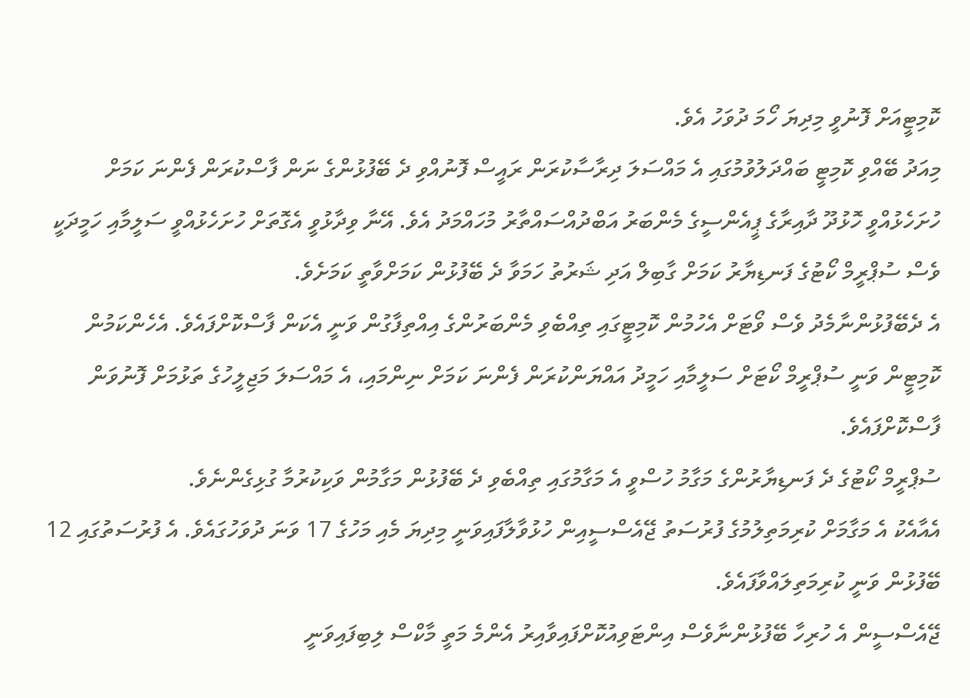ކޮމިޓީއަށް ފޮނުވީ މިދިޔަ ހޯމަ ދުވަހު އެވެ.
މިއަދު ބޭއްވި ކޮމިޓީ ބައްދަލުވުމުގައި އެ މައްސަލަ ދިރާސާކުރަން ރައީސް ފޮނުއްވި ދެ ބޭފުޅުންގެ ނަން ފާސްކުރަން ފެންނަ ކަމަށް ހުށަހެޅުއްވީ ހޮޅުދޫ ދާއިރާގެ ޕީއެންސީގެ މެންބަރު އަބްދުއްސައްތާރު މުހައްމަދު އެވެ. އޭނާ ވިދާޅުވީ އެގޮތަށް ހުށަހެޅުއްވީ ސަލީމާއި ހަމީދަކީ ވެސް ސުޕްރީމް ކޯޓުގެ ފަނޑިޔާރު ކަމަށް ގާބިލް އަދި ޝަރުތު ހަމަވާ ދެ ބޭފުޅުން ކަމަށްވާތީ ކަމަށެވެ.
އެ ދެބޭފުޅުންނާމެދު ވެސް ވޯޓަށް އެހުމުން ކޮމިޓީގައި ތިއްބެވި މެންބަރުންގެ އިއްތިފާގުން ވަނީ އެކަން ފާސްކޮށްފައެވެ. އެހެންކަމުން ކޮމިޓީން ވަނީ ސުޕްރީމް ކޯޓަށް ސަލީމާއި ހަމީދު އައްޔަންކުރަން ފެންނަ ކަމަށް ނިންމައި، އެ މައްސަލަ މަޖިލީހުގެ ތަޅުމަށް ފޮނުވަން ފާސްކޮށްފައެވެ.
ސުޕްރީމް ކޯޓުގެ ދެ ފަނޑިޔާރުންގެ މަގާމު ހުސްވީ އެ މަގާމުގައި ތިއްބެވި ދެ ބޭފުޅުން މަގާމުން ވަކިކުރުމާ ގުޅިގެންނެވެ.
އެއާއެކު އެ މަގާމަށް ކުރިމަތިލުމުގެ ފުރުސަތު ޖޭއެސްސީއިން ހުޅުވާލާފައިވަނީ މިދިޔަ މެއި މަހުގެ 17 ވަނަ ދުވަހުގައެވެ. އެ ފުރުސަތުގައި 12 ބޭފުޅުން ވަނީ ކުރިމަތިލައްވާފައެވެ.
ޖޭއެސްސީން އެ ހުރިހާ ބޭފުޅުންނާވެސް އިންޓަވިއުކޮށްފައިވާއިރު އެންމެ މަތީ މާކްސް ލިބިފައިވަނީ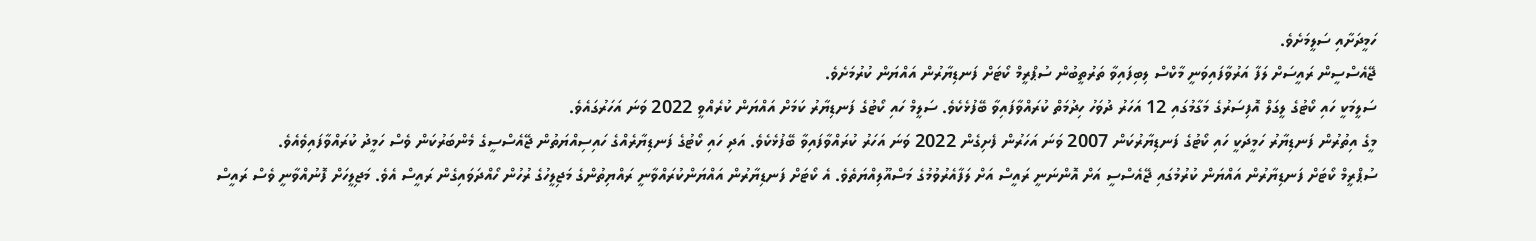ހަމީދަށާއި ސަލީމަށެވެ.
ޖޭއެސްސީން ރައީސަށް ލަފާ އަރުވާފައިވަނީ މާކްސް ލިބިފައިވާ ތަރުތީބުން ސުޕްރީމް ކޯޓަށް ފަނޑިޔާރުން އައްޔަން ކުރުމަށެވެ.
ސަލީމަކީ ހައި ކޯޓުގެ ލީގަލް އޮފިސަރުގެ މަގާމުގައި 12 އަހަރު ދުވަހު ހިދުމަތް ކުރައްވާފައިވާ ބޭފުޅެކެވެ. ސަލީމް ހައި ކޯޓުގެ ފަނޑިޔާރު ކަމަށް އައްޔަން ކުރެއްވީ 2022 ވަނަ އަހަރުގައެވެ.
މީގެ އިތުރުން ފަނޑިޔާރު ހަމީދަކީ ހައި ކޯޓުގެ ފަނޑިޔާރުކަން 2007 ވަނަ އަހަރުން ފެށިގެން 2022 ވަނަ އަހަރު ކުރައްވާފައިވާ ބޭފުޅެކެވެ. އަދި ހައި ކޯޓުގެ ފަނޑިޔާރެއްގެ ހައިސިއްޔަތުން ޖޭއެސްސީގެ މެންބަރުކަން ވެސް ހަމީދު ކުރައްވާފައިވެއެވެ.
ސުޕްރީމް ކޯޓަށް ފަނޑިޔާރުން އައްޔަން ކުރުމުގައި ޖޭއެސްސީ އަށް އޮންނަނީ ރައީސް އަށް ލަފާއެރުވުމުގެ މަސްއޫލިއްޔަތެވެ. އެ ކޯޓަށް ފަނޑިޔާރުން އައްޔަންކުރައްވާނީ ރައްޔިތުންގެ މަޖިލީހުގެ ރުހުން ހޯއްދަވައިގެން ރައީސް އެވެ. މަޖިލީހަށް ފޮނުއްވާނީ ވެސް ރައީސް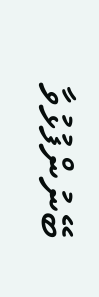ބޭނުންފުޅުވާ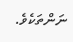ނަންތަކެވެ.